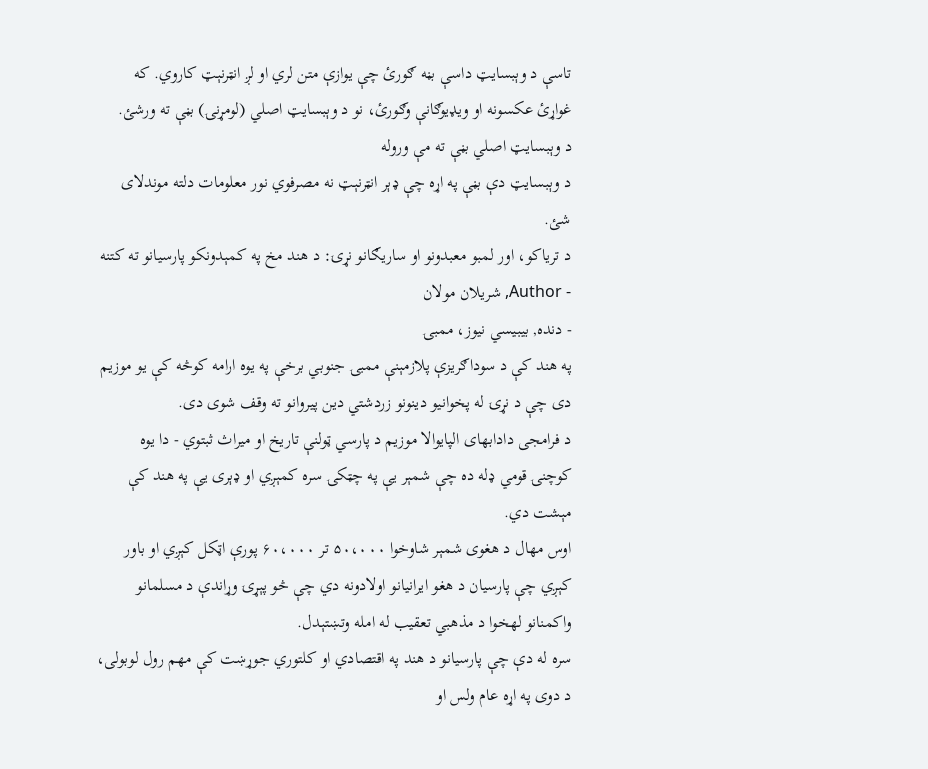تاسې د وېبسایټ داسې بڼه ګورئ چې یوازې متن لري او لږ انټرنېټ کاروي. که غواړئ عکسونه او ویډیوګانې وګورئ، نو د وېبسایټ اصلي (لومړنۍ) بڼې ته ورشئ.
د وېبسایټ اصلي بڼې ته مې وروله
د وېبسایټ دې بڼې په اړه چې ډېر انټرنېټ نه مصرفوي نور معلومات دلته موندلای شئ.
د تریاکو، اور لمبو معبدونو او ساريګانو نړۍ: د هند مخ په کمېدونکو پارسیانو ته کتنه
- Author, شریلان مولان
- دنده, بيبيسي نيوز، ممبۍ
په هند کې د سوداګریزې پلازمېنې ممبۍ جنوبي برخې په یوه ارامه کوڅه کې یو موزیم دی چې د نړۍ له پخوانیو دینونو زردشتي دین پیروانو ته وقف شوی دی.
د فرامجی دادابهای الپایوالا موزیم د پارسي ټولنې تاریخ او میراث ثبتوي - دا یوه کوچنۍ قومي ډله ده چې شمېر یې په چټکۍ سره کمېږي او ډېری یې په هند کې مېشت دي.
اوس مهال د هغوی شمېر شاوخوا ۵۰،۰۰۰ تر ۶۰،۰۰۰ پورې اټکل کېږي او باور کېږي چې پارسیان د هغو ایرانیانو اولادونه دي چې څو پېړۍ وړاندې د مسلمانو واکمنانو لهخوا د مذهبي تعقیب له امله وتښتېدل.
سره له دې چې پارسیانو د هند په اقتصادي او کلتوري جوړښت کې مهم رول لوبولی، د دوی په اړه عام ولس او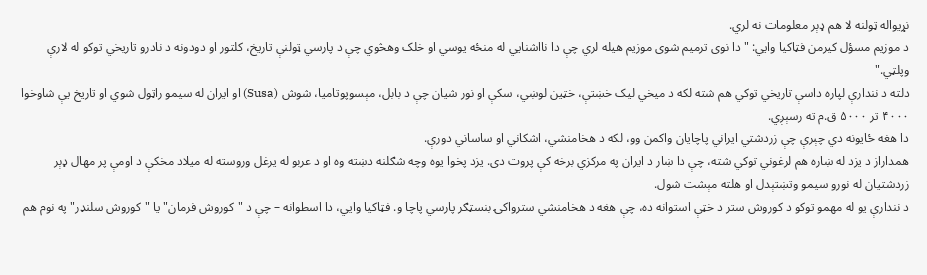نړیواله ټولنه لا هم ډېر معلومات نه لري.
د موزیم مسؤل کیرمن فټاکیا وایي: "دا نوی ترمیم شوی موزیم هیله لري چې دا نااشنايي له منځه یوسي او خلک وهڅوي چې د پارسي ټولنې تاریخ، کلتور او دودونه د نادرو تاریخي توکو له لارې وپلټي."
دلته د نندارې لپاره داسې تاریخي توکي هم شته لکه د میخي لیک خښتې، خټین لوښي، سکې او نور شیان چې د بابل، مېسوپوتامیا، شوش (Susa) او ایران له سیمو راټول شوي او تاریخ یې شاوخوا ۴۰۰۰ تر ۵۰۰۰ ق.م ته رسېږي.
دا هغه ځایونه دي چېرې چې زردشتي ایراني پاچایان واکمن وو، لکه د هخامنشي، اشکاني او ساساني دورې.
همداراز د یزد له ښاره هم لرغوني توکي شته، چې دا ښار د ایران په مرکزي برخه کې پروت دی. یزد پخوا یوه وچه شګلنه دښته وه او د عربو له یرغل وروسته له میلاد مخکې د اومې پر مهال ډېر زردشتیان له نورو سیمو وتښتېدل او هلته مېشت شول.
د نندارې یو له مهمو توکو د کوروش ستر د خټې استوانه ده، چې هغه د هخامنشي سترواکۍ بنسټګر پارسي پاچا و. فټاکیا وایي، دا اسطوانه – چې د "کوروش فرمان" یا "کوروش سلنډر" په نوم هم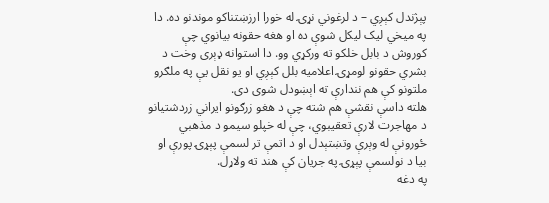پېژندل کېږي – د لرغوني نړۍ له خورا ارزښتناکو موندنو ده. دا په میخي لیک لیکل شوې ده او هغه حقونه بیانوي چې کوروش د بابل خلکو ته ورکړي وو. دا استوانه ډېری وخت د بشري حقونو لومړۍ اعلامیه بلل کېږي او یو نقل یې په ملګرو ملتونو کې هم نندارې ته اېښودل شوی دی.
هلته داسې نقشې هم شته چې د هغو زرګونو ایراني زردشتیانو د مهاجرت لارې تعقیبوي، چې له خپلو سیمو د مذهبي ځورونې له وېرې وتښتېدل او د اتمې تر لسمې پېړۍ پورې او بیا د نولسمې پېړۍ په جریان کې هند ته ولاړل.
په دغه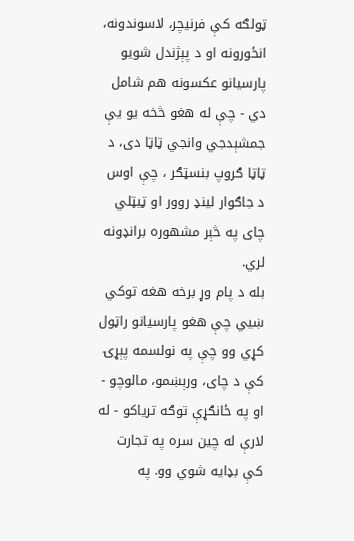ټولګه کې فرنیچر، لاسوندونه، انځورونه او د پېژندل شویو پارسیانو عکسونه هم شامل دي - چې له هغو څخه یو یې جمشېدجي وانجي ټاټا دی، د ټاټا ګروپ بنسټګر ، چې اوس د جاګوار لینډ روور او ټیټلي چای په څېر مشهوره برانډونه لري.
بله د پام وړ برخه هغه توکي ښيي چې هغو پارسیانو راټول کړي وو چې په نولسمه پېړۍ کې د چای، ورېښمو، مالوچو - او په ځانګړې توګه تریاکو - له لارې له چین سره په تجارت کې بډایه شوي وو. په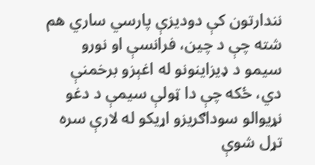نندارتون کې دودیزې پارسي ساري هم شته چې د چین، فرانسې او نورو سیمو د ډیزاینونو له اغېزو برخمنې دي، ځکه چې دا ټولې سیمې د دغو نړیوالو سوداګریزو اړیکو له لارې سره تړل شوې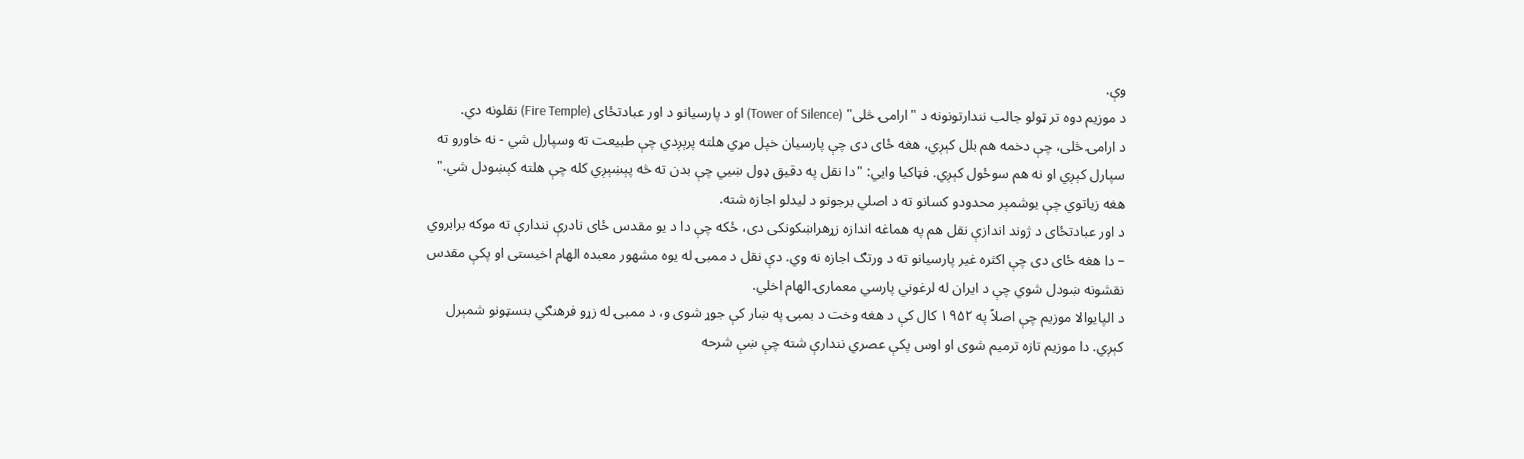وې.
د موزیم دوه تر ټولو جالب نندارتونونه د "ارامۍ څلی" (Tower of Silence) او د پارسیانو د اور عبادتځای (Fire Temple) نقلونه دي.
د ارامۍ څلی، چې دخمه هم بلل کېږي، هغه ځای دی چې پارسیان خپل مړي هلته پرېږدي چې طبیعت ته وسپارل شي - نه خاورو ته سپارل کېږي او نه هم سوځول کېږي. فټاکیا وايي: "دا نقل په دقیق ډول ښيي چې بدن ته څه پېښېږي کله چې هلته کېښودل شي." هغه زیاتوي چې یوشمېر محدودو کسانو ته د اصلي برجونو د لیدلو اجازه شته.
د اور عبادتځای د ژوند اندازې نقل هم په هماغه اندازه زړهراښکونکی دی، ځکه چې دا د یو مقدس ځای نادرې نندارې ته موکه برابروي – دا هغه ځای دی چې اکثره غیر پارسیانو ته د ورتګ اجازه نه وي. دې نقل د ممبۍ له یوه مشهور معبده الهام اخیستی او پکې مقدس نقشونه ښودل شوي چې د ایران له لرغوني پارسي معمارۍ الهام اخلي.
د الپایوالا موزیم چې اصلاً په ۱۹۵۲ کال کې د هغه وخت د بمبۍ په ښار کې جوړ شوی و، د ممبۍ له زړو فرهنګي بنسټونو شمېرل کېږي. دا موزیم تازه ترمیم شوی او اوس پکې عصري نندارې شته چې ښې شرحه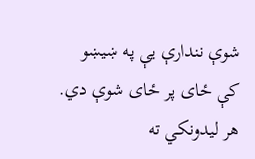شوې نندارې یې په ښیښو کې ځای پر ځای شوې دي. هر لیدونکي ته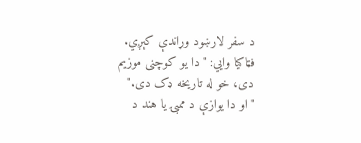د سفر لارښود وړاندې کېږي.
فټاکیا وايي: "دا یو کوچنی موزیم دی، خو له تاریخه ډک دی."
"او دا یوازې د ممبۍ یا هند د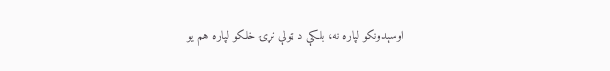اوسېدونکو لپاره نه، بلکې د ټولې نړۍ خلکو لپاره هم یو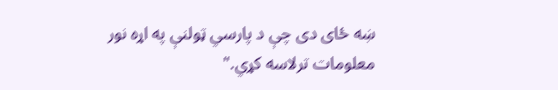ښه ځای دی چې د پارسي ټولنې په اړه نور معلومات ترلاسه کړي."